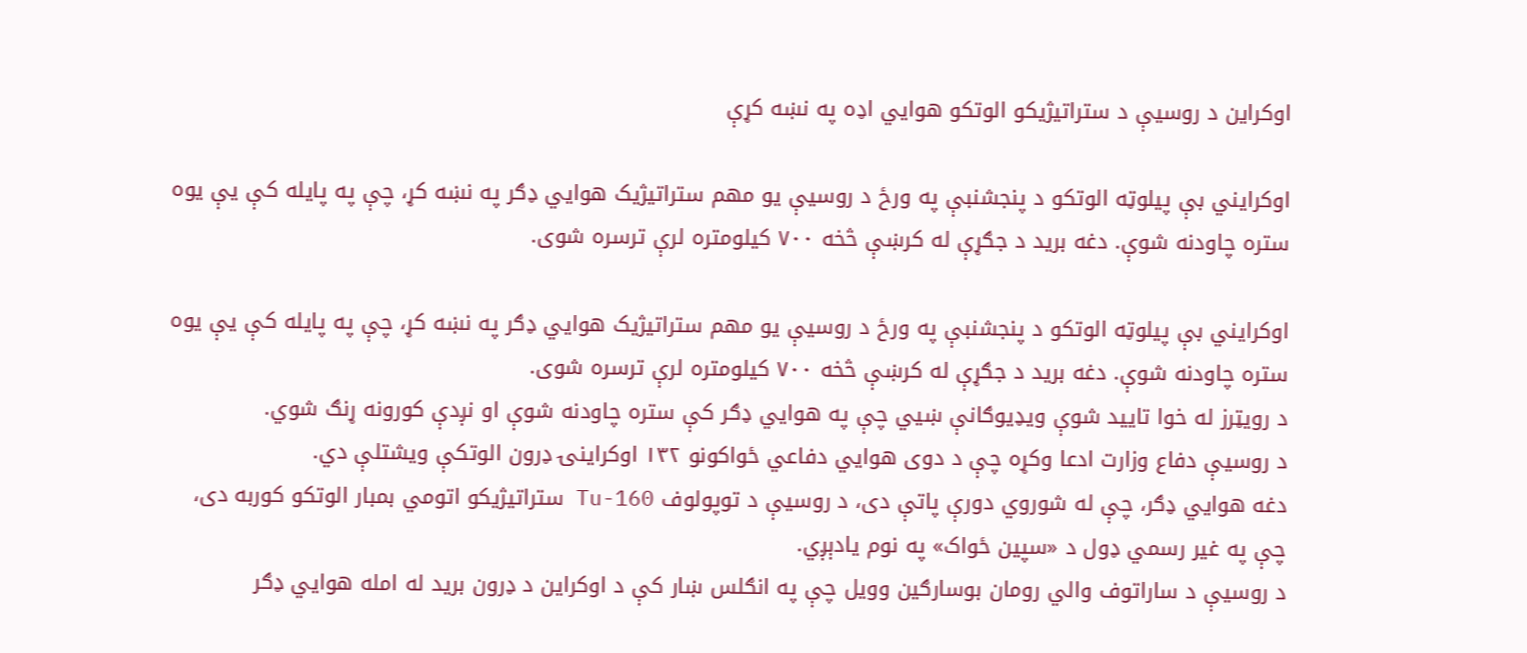اوکراین د روسیې د ستراتیژیکو الوتکو هوايي اډه په نښه کړې

اوکرایني بې پیلوټه الوتکو د پنجشنبې په ورځ د روسیې یو مهم ستراتیژیک هوایي ډګر په نښه کړ، چې په پایله کې یې یوه ستره چاودنه شوې. دغه برید د جګړې له کرښې څخه ۷۰۰ کیلومتره لرې ترسره شوی.

اوکرایني بې پیلوټه الوتکو د پنجشنبې په ورځ د روسیې یو مهم ستراتیژیک هوایي ډګر په نښه کړ، چې په پایله کې یې یوه ستره چاودنه شوې. دغه برید د جګړې له کرښې څخه ۷۰۰ کیلومتره لرې ترسره شوی.
د رویټرز له خوا تایید شوې ویډیوګانې ښیي چې په هوايي ډګر کې ستره چاودنه شوې او نږدې کورونه ړنګ شوي.
د روسیې دفاع وزارت ادعا وکړه چې د دوی هوايي دفاعي ځواکونو ۱۳۲ اوکراینۍ ډرون الوتکې ویشتلې دي.
دغه هوایي ډګر، چې له شوروي دورې پاتې دی، د روسیې د توپولوف Tu-160 ستراتیژیکو اتومي بمبار الوتکو کوربه دی، چې په غیر رسمي ډول د «سپین ځواک» په نوم یادېږي.
د روسیې د ساراتوف والي رومان بوسارګین وویل چې په انګلس ښار کې د اوکراین د ډرون برید له امله هوايي ډګر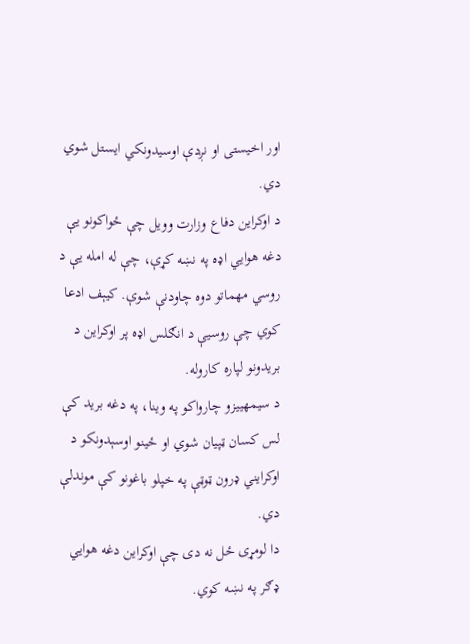اور اخیستی او نږدې اوسیدونکي ایستل شوي دي.
د اوکراین دفاع وزارت وویل چې ځواکونو یې دغه هوايي اډه په نښه کړې، چې له امله یې د روسي مهماتو دوه چاودنې شوې. کیېف ادعا کوي چې روسیې د انګلس اډه پر اوکراین د بریدونو لپاره کاروله.
د سیمهییزو چارواکو په وینا، په دغه برید کې لس کسان ټپیان شوي او ځینو اوسېدونکو د اوکرایني ډرون ټوټې په خپلو باغونو کې موندلې دي.
دا لومړی ځل نه دی چې اوکراین دغه هوايي ډګر په نښه کوي.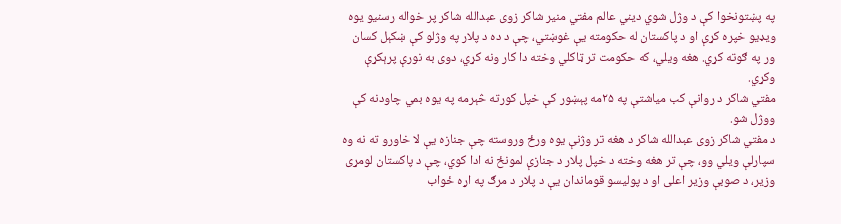په پښتونخوا کې د وژل شوي دیني عالم مفتي منیر شاکر زوی عبدالله شاکر پر خواله رسنیو یوه ویډيو خپره کړې او د پاکستان له حکومته یې غوښتي، چې د ده د پلار په وژلو کې ښکېل کسان ور په ګوته کړي. هغه ويلي، که حکومت تر ټاکلي وخته دا کار ونه کړي، دوی به نورې پرېکړې وکړي.
مفتي شاکر د روانې کب میاشتې په ۲۵مه پېښور کې خپل کورته څېرمه په یوه بمي چاودنه کې ووژل شو.
د مفتي شاکر زوی عبدالله شاکر د هغه تر وژنې یوه ورځ وروسته چې جنازه یې لا خاورو ته نه وه سپارلې ویلي وو، چې تر هغه وخته د خپل پلار د جنازې لمونځ نه ادا کوي، چې د پاکستان لومړی وزیر، د صوبې وزیر اعلی او د پولیسو قوماندان یې د پلار د مرګ په اړه ځواب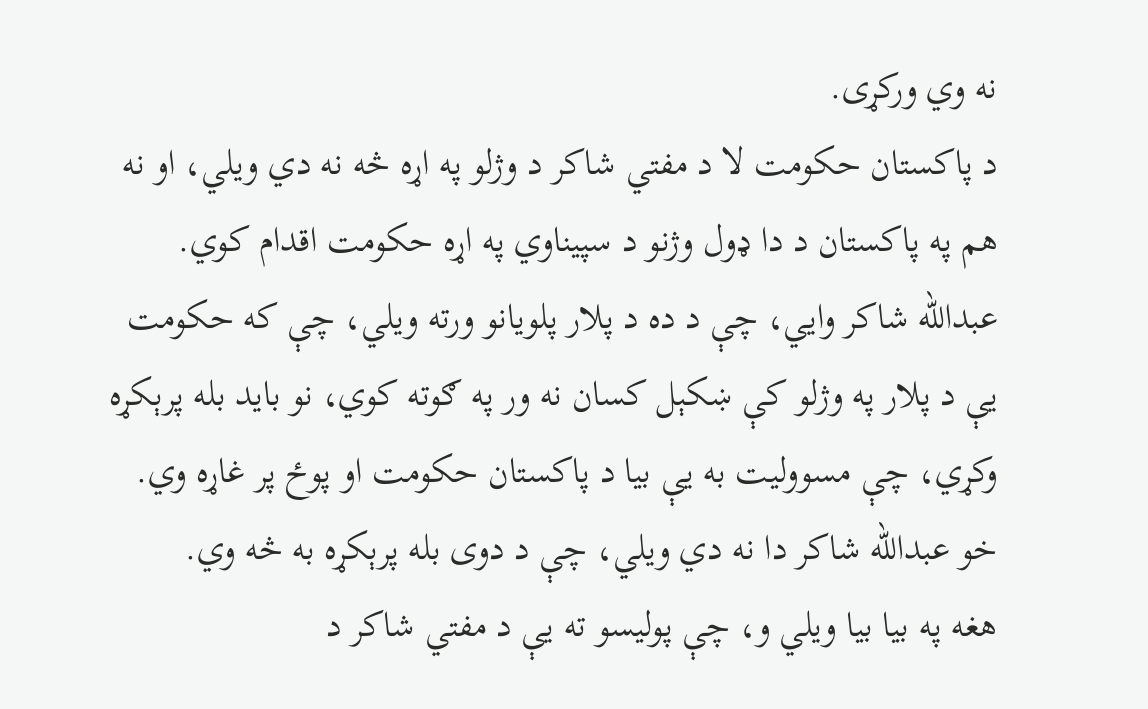نه وي ورکړی.
د پاکستان حکومت لا د مفتي شاکر د وژلو په اړه څه نه دي ویلي، او نه هم په پاکستان د دا ډول وژنو د سپیناوي په اړه حکومت اقدام کوي.
عبدالله شاکر وايي، چې د ده د پلار پلویانو ورته ویلي، چې که حکومت یې د پلار په وژلو کې ښکېل کسان نه ور په ګوته کوي، نو باید بله پرېکړه وکړي، چې مسوولیت به یې بیا د پاکستان حکومت او پوځ پر غاړه وي.
خو عبدالله شاکر دا نه دي ویلي، چې د دوی بله پرېکړه به څه وي.
هغه په بیا بیا ویلي و، چې پولیسو ته یې د مفتي شاکر د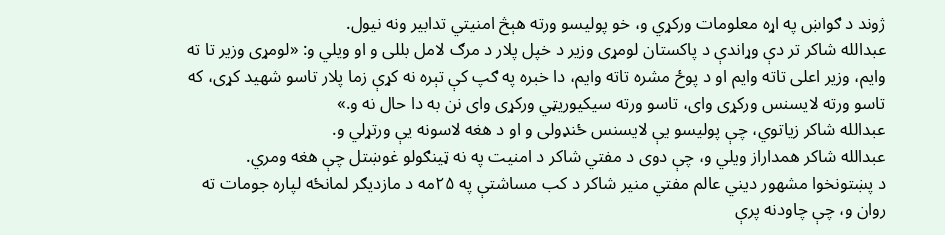ژوند د ګواښ په اړه معلومات ورکړي و، خو پولیسو ورته هېڅ امنیتي تدابیر ونه نیول.
عبدالله شاکر تر دې وړاندې د پاکستان لومړی وزیر د خپل پلار د مرګ لامل بللی و او ویلي و: «لومړی وزیر تا ته وایم، وزیر اعلی تاته وایم او د پوځ مشره تاته وایم، دا خبره په ګپ کې تېره نه کړې زما پلار تاسو شهید کړی، که تاسو ورته لایسنس ورکړی وای، تاسو ورته سیکیوریټي ورکړی وای نن به دا حال نه و.»
عبدالله شاکر زیاتوي، چې پولیسو یې لایسنس ځنډولی و او د هغه لاسونه یې ورتړلي و.
عبدالله شاکر همداراز ویلي و، چې دوی د مفتي شاکر د امنیت په نه ټینګولو غوښتل چې هغه ومري.
د پښتونخوا مشهور دیني عالم مفتي منیر شاکر د کب مساشتې په ۲۵مه د مازدیګر لمانځه لپاره جومات ته روان و، چې چاودنه پرې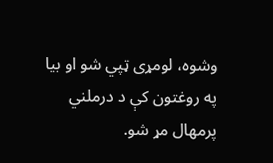وشوه، لومړی ټپي شو او بیا په روغتون کې د درملني پرمهال مړ شو.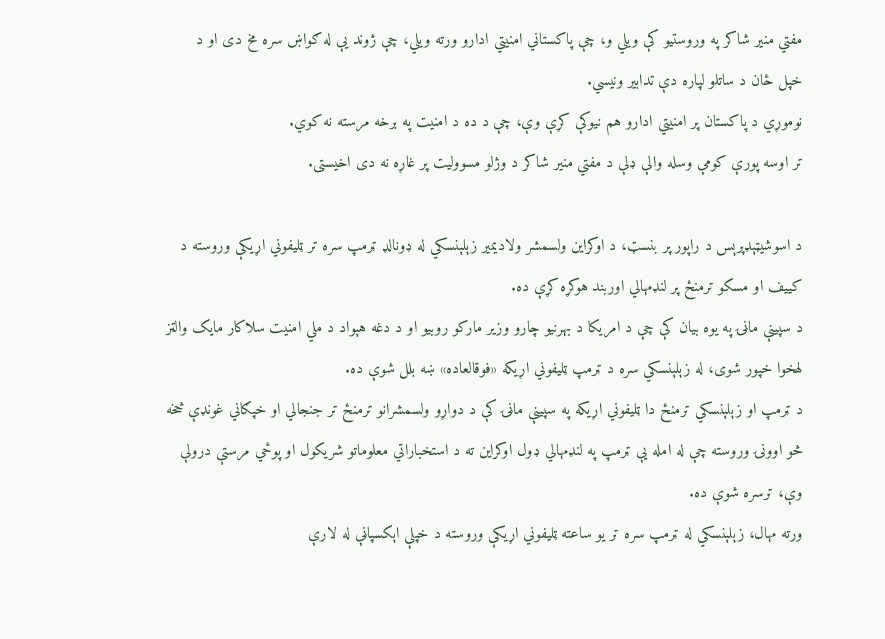مفتي منیر شاکر په وروستیو کې ویلي و، چې پاکستاني امنیتي ادارو ورته ویلي، چې ژوند یې له ګواښ سره مخ دی او د خپل ځان د ساتلو لپاره دې تدابیر ونیسي.
نوموړي د پاکستان پر امنیتي ادارو هم نیوکې کړې وې، چې د ده د امنیت په برخه مرسته نه کوي.
تر اوسه پورې کومې وسله والې ډلې د مفتي منیر شاکر د وژلو مسوولیت پر غاړه نه دی اخیستی.

د اسوشيټېډپرېس د راپور پر بنسټ، د اوکراین ولسمشر ولادیمیر زېلېنسکي له ډونالډ ټرمپ سره تر ټلیفوني اړیکې وروسته د کییف او مسکو ترمنځ پر لنډمهالي اوربند هوکړه کړې ده.
د سپینې ماڼۍ په یوه بیان کې چې د امریکا د بهرنیو چارو وزیر مارکو روبیو او د دغه هېواد د ملي امنیت سلاکار مایک والټز لهخوا خپور شوی، له زېلېنسکي سره د ټرمپ ټلیفوني اړیکه «فوقالعاده» ښه بلل شوې ده.
د ټرمپ او زېلېنسکي ترمنځ دا ټلیفوني اړیکه په سپینې ماڼۍ کې د دواړو ولسمشرانو ترمنځ تر جنجالي او خپګاني غونډې څخه څو اوونۍ وروسته چې له امله یې ټرمپ په لنډمهالي ډول اوکراین ته د استخباراتي معلوماتو شریکول او پوځي مرستې درولې وې، ترسره شوې ده.
ورته مهال، زېلېنسکي له ټرمپ سره تر یو ساعته ټلیفوني اړیکې وروسته د خپلې اېکسپاڼې له لارې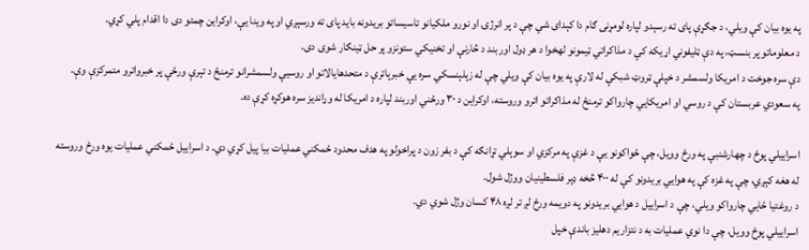په یوه بیان کې ویلي، د جګړې پای ته رسېدو لپاره لومړنی ګام دا کېدای شي چې د پر انرژۍ او نورو ملکيانو تاسیساتو بریدونه باید پای ته ورسېږي او په وینا یې، اوکراین چمتو دی دا اقدام پلي کړي.
د معلوماتو پر بنسټ، په دې ټلیفوني اړیکه کې د مذاکراتي ټیمونو لهخوا د هر ډول اوربند د څارنې او تخنیکي ستونزو پر حل ټينګار شوی دی.
دې سره جوخت د امریکا ولسمشر د خپلې ټروټ شبکې له لارې په یوه بیان کې ویلي چې له زېلېنسکي سره یې خبرېاترې د متحدهایالاتو او روسیې ولسمشرانو ترمنځ د تېرې ورځې پر خبرواترو متمرکزې وې.
په سعودي عربستان کې د روسي او امریکایي چارواکو ترمنځ له مذاکراتو اترو وروسته، اوکراین د ۳۰ ورځني اوربند لپاره د امریکا له وړاندیز سره هوکړه کړې ده.

اسراییلي پوځ د چهارشنبې په ورځ وویل، چې ځواکونو یې د غزې په مرکزي او سوېلي تړانګه کې د بفر زون د پراخولو په هدف محدود ځمکني عملیات بیا پیل کړي دي. د اسراییل ځمکني عملیات یوه ورځ وروسته له هغه کېږي، چې په غزه کې په هوايي بریدونو کې له ۴۰۰ څخه ډېر فلسطینیان ووژل شول.
د روغتیا ځايي چارواکو ویلي، چې د اسراییل د هوايي بریدونو په دویمه ورځ لږ تر لږه ۴۸ کسان وژل شوي دي.
اسراییلي پوځ وویل، چې دا نوي عملیات به د نتزاریم دهلیز باندې خپل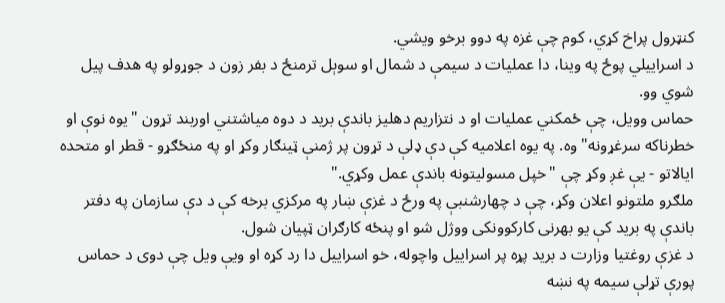کنټرول پراخ کړي، کوم چې غزه په دوو برخو ویشي.
د اسراییلي پوځ په وینا، دا عملیات د سیمې د شمال او سوېل ترمنځ د بفر زون د جوړولو په هدف پیل شوي وو.
حماس وویل، چې ځمکني عملیات او د نتزاریم دهلیز باندې برید د دوه میاشتني اوربند تړون "یوه نوې او خطرناکه سرغړونه" وه. په یوه اعلامیه کې دې ډلې د تړون پر ژمنې ټینګار وکړ او په منځګړو - قطر او متحده ایالاتو - یې غږ وکړ چې "خپل مسولیتونه باندې عمل وکړي."
ملګرو ملتونو اعلان وکړ، چې د چهارشنبې په ورځ د غزې ښار په مرکزي برخه کې د دې سازمان په دفتر باندې په برید کې یو بهرنی کارکوونکی ووژل شو او پنځه کارګران ټپیان شول.
د غزې روغتیا وزارت د برید پړه پر اسراییل واچوله، خو اسراییل دا رد کړه او ویې ویل چې دوی د حماس پورې تړلې سیمه په نښه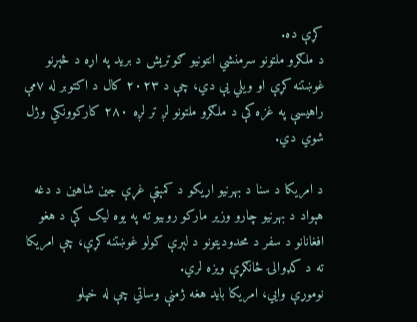کړې ده.
د ملګرو ملتونو سرمنشي انتونیو ګوتریش د برید په اړه د څېړنو غوښتنه کړې او ویلي یې دي، چې د ۲۰۲۳ کال د اکتوبر له ۷مې راهیسې په غزه کې د ملګرو ملتونو لږ تر لږه ۲۸۰ کارکوونکي وژل شوي دي.

د امریکا د سنا د بهرنیو اړیکو د کمېټې غړې جین شاهین د دغه هېواد د بهرنیو چارو وزیر مارکو روبیو ته په یوه لیک کې د هغو افغانانو د سفر د محدودیتونو د لېرې کولو غوښتنه کړې، چې امریکا ته د کډوالۍ ځانګړې ویزه لري.
نوموړې وایي، امریکا باید هغه ژمنې وساتي چې له خپلو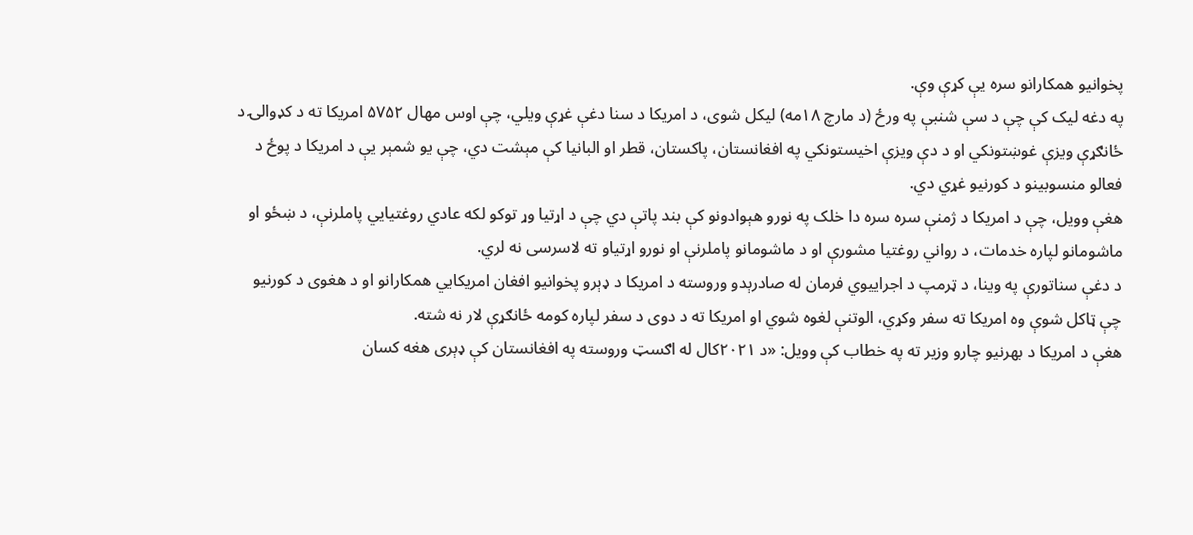پخوانیو همکارانو سره یې کړې وې.
په دغه لیک کې چې د سې شنبې په ورځ (د مارچ ۱۸مه) لیکل شوی، د امریکا د سنا دغې غړې ویلي، چې اوس مهال ۵۷۵۲ امریکا ته د کډوالۍ د ځانګړې ویزې غوښتونکي او د دې ویزې اخیستونکي په افغانستان، پاکستان، قطر او البانیا کې مېشت دي، چې یو شمېر یې د امریکا د پوځ د فعالو منسوبینو د کورنیو غړي دي.
هغې وویل، چې د امریکا د ژمنې سره سره دا خلک په نورو هېوادونو کې بند پاتې دي چې د اړتیا وړ توکو لکه عادي روغتیایي پاملرنې، د ښځو او ماشومانو لپاره خدمات، د رواني روغتیا مشورې او د ماشومانو پاملرنې او نورو اړتیاو ته لاسرسی نه لري.
د دغې سناتورې په وینا، د ټرمپ د اجراییوي فرمان له صادرېدو وروسته د امریکا د ډېرو پخوانیو افغان امریکايي همکارانو او د هغوی د کورنیو چې ټاکل شوې وه امریکا ته سفر وکړي، الوتنې لغوه شوي او امریکا ته د دوی د سفر لپاره کومه ځانګړې لار نه شته.
هغې د امریکا د بهرنیو چارو وزیر ته په خطاب کې وویل: «د ۲۰۲۱کال له اګسټ وروسته په افغانستان کې ډېری هغه کسان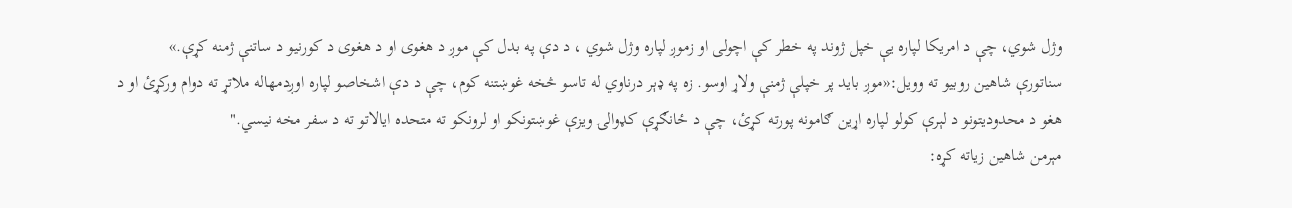وژل شوي، چې د امریکا لپاره یې خپل ژوند په خطر کې اچولی او زموږ لپاره وژل شوي ، د دې په بدل کې موږ د هغوی او د هغوی د کورنیو د ساتنې ژمنه کړې.»
سناتورې شاهین روبیو ته وویل:«موږ باید پر خپلې ژمنې ولاړ اوسو. زه په ډېر درناوي له تاسو څخه غوښتنه کوم، چې د دې اشخاصو لپاره اوږدمهاله ملاتړ ته دوام ورکړئ او د هغو د محدودیتونو د لېرې کولو لپاره اړین ګامونه پورته کړئ، چې د ځانګړې کډوالۍ ویزې غوښتونکو او لرونکو ته متحده ایالاتو ته د سفر مخه نیسي."
مېرمن شاهین زیاته کړه: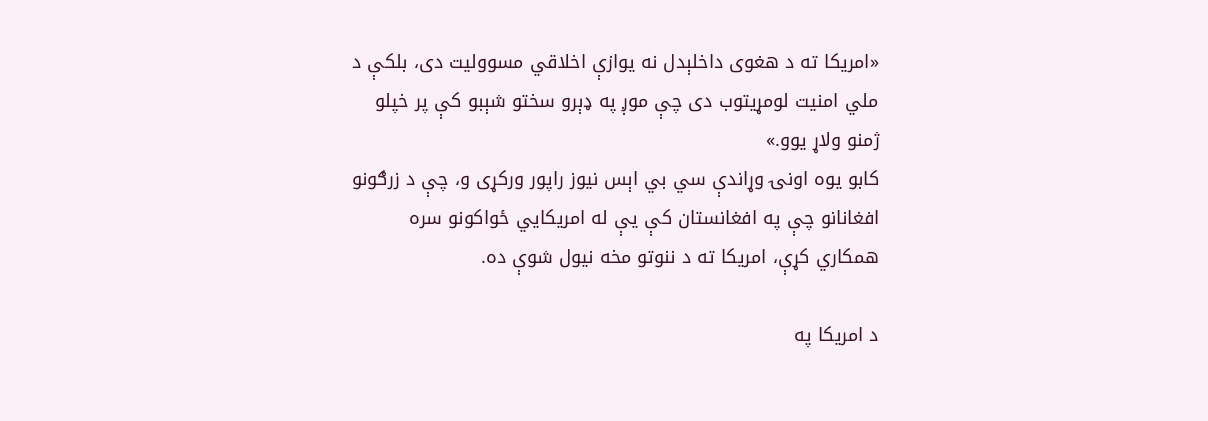«امریکا ته د هغوی داخلېدل نه یوازې اخلاقي مسوولیت دی، بلکې د ملي امنیت لومړیتوب دی چې موږ په ډېرو سختو شېبو کې پر خپلو ژمنو ولاړ یوو.»
کابو یوه اونۍ وړاندې سي بي اېس نیوز راپور ورکړی و، چې د زرګونو افغانانو چې په افغانستان کې یې له امریکايي ځواکونو سره همکاري کړې، امریکا ته د ننوتو مخه نیول شوې ده.

د امریکا په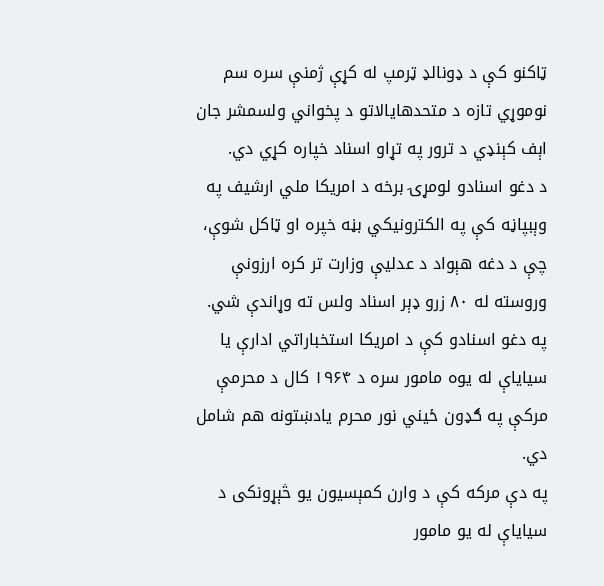ټاکنو کې د ډونالډ ټرمپ له کړې ژمنې سره سم نوموړي تازه د متحدهایالاتو د پخواني ولسمشر جان اېف کېنډي د ترور په تړاو اسناد خپاره کړي دي.
د دغو اسنادو لومړۍ برخه د امریکا ملي ارشیف په وېبپاڼه کې په الکترونیکي بڼه خپره او ټاکل شوې، چې د دغه هېواد د عدلیې وزارت تر کره ارزونې وروسته له ۸۰ زرو ډېر اسناد ولس ته وړاندې شي.
په دغو اسنادو کې د امریکا استخباراتي ادارې یا سيایاې له یوه مامور سره د ۱۹۶۴ کال د محرمې مرکې په ګډون ځيني نور محرم یادښتونه هم شامل دي.
په دې مرکه کې د وارن کمېسیون یو څېړونکی د سيایاې له یو مامور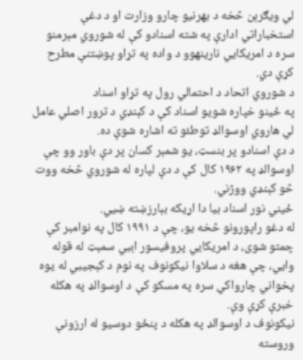لي ویګرېن څخه د بهرنیو چارو وزارت او د دغې استخباراتي ادارې په شته اسنادو کې له شوروي مېرمنو سره د امریکایي نارینهوو د واده په تړاو پوښتنې مطرح کړې دي.
د شوروي اتحاد د احتمالي رول په تړاو اسناد
په ځینو خپاره شويو اسناد کې د کېنډي د ترور اصلي عامل لي هاروي اوسوالډ توطئو ته اشاره شوې ده.
د دې اسنادو پر بنسټ، یو شمېر کسان پر دې باور وو چې اوسوالډ په ۱۹۶۲ کال کې د دې لپاره له شوروي څخه ووت څو کېنډي ووژني.
ځيني نور اسناد بیا دا اړیکه بېارزښته ښيي.
له دغو راپورونو څخه یو، چې د ۱۹۹۱ کال په نوامبر کې چمتو شوی، د امریکایي پروفیسور اېبي سمېټ له قوله وايي، چې هغه د سلاوا نیکونوف په نوم د کېجيبي له یوه پخواني چارواکي سره په مسکو کې د اوسوالډ په هکله خبرې کړې وې.
نیکونوف د اوسوالډ په هکله د پنځو دوسیو له ارزونې وروسته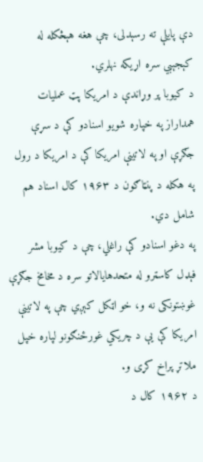دې پایلې ته رسېدلی، چې هغه هېڅکله له کېجېبي سره اړیکه نهلري.
د کیوبا پر وړاندې د امریکا پټ عملیات
همداراز په خپاره شویو اسنادو کې د سړې جګړې او په لاتینې امریکا کې د امریکا د رول په هکله د پنټاګون د ۱۹۶۳ کال اسناد هم شامل دي.
په دغو اسنادو کې راغلي، چې د کیوبا مشر فېډل کاسټرو له متحدهایالاتو سره د مخامخ جګړې غوښتونکی نه و، خو اټکل کېږي چې په لاتینې امریکا کې یې د چریکي غورځنګونو لپاره خپل ملاتړ پراخ کړی و.
د ۱۹۶۲ کال د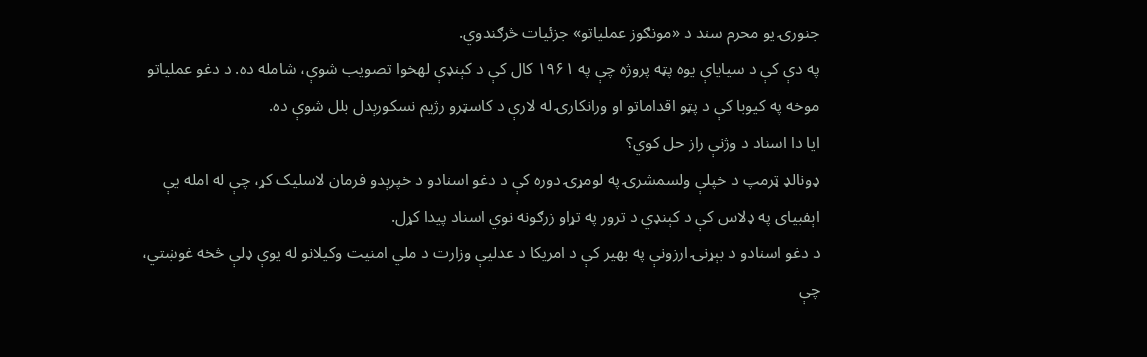جنورۍ یو محرم سند د «مونګوز عملیاتو» جزئیات څرګندوي.
په دې کې د سيایاې یوه پټه پروژه چې په ۱۹۶۱ کال کې د کېنډې لهخوا تصویب شوې، شامله ده. د دغو عملیاتو موخه په کیوبا کې د پټو اقداماتو او ورانکارۍ له لارې د کاسټرو رژیم نسکورېدل بلل شوې ده.
ایا دا اسناد د وژنې راز حل کوي؟
ډونالډ ټرمپ د خپلې ولسمشرۍ په لومړۍ دوره کې د دغو اسنادو د خپرېدو فرمان لاسلیک کړ، چې له امله یې اېفبيای په ډلاس کې د کېنډي د ترور په تړاو زرګونه نوي اسناد پیدا کړل.
د دغو اسنادو د بېړنۍ ارزونې په بهیر کې د امریکا د عدلیې وزارت د ملي امنیت وکیلانو له یوې ډلې څخه غوښتي، چې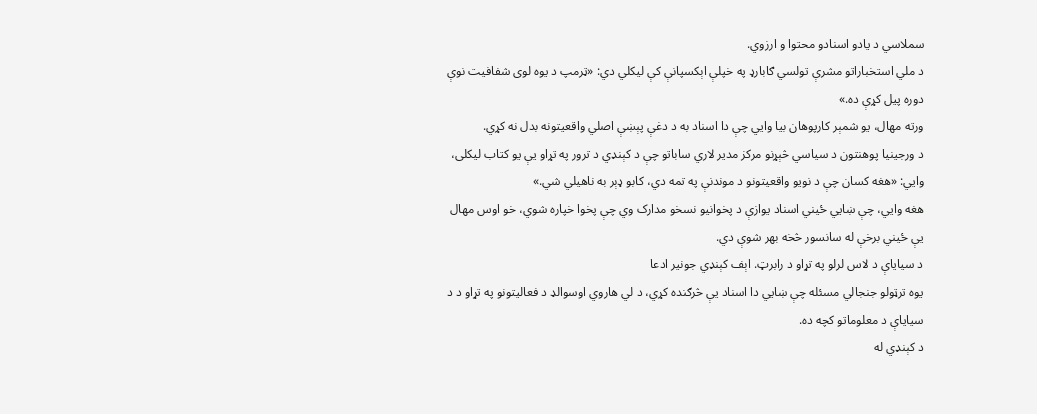سملاسي د یادو اسنادو محتوا و ارزوي.
د ملي استخباراتو مشرې تولسي ګابارډ په خپلې اېکسپانې کې لیکلي دي: «ټرمپ د یوه لوی شفافیت نوې دوره پیل کړې ده.»
ورته مهال، یو شمېر کارپوهان بیا وايي چې دا اسناد به د دغې پېښې اصلي واقعیتونه بدل نه کړي.
د ورجینیا پوهنتون د سیاسي څېړنو مرکز مدیر لاري ساباتو چې د کېنډي د ترور په تړاو یې یو کتاب لیکلی، وايي: «هغه کسان چې د نویو واقعیتونو د موندنې په تمه دي، کابو ډېر به ناهیلي شي.»
هغه وايي، چې ښايي ځيني اسناد یوازې د پخوانیو نسخو مدارک وي چې پخوا خپاره شوي، خو اوس مهال یې ځیني برخې له سانسور څخه بهر شوې دي.
د سيایاې د لاس لرلو په تړاو د رابرټ. اېف کېنډي جونیر ادعا
یوه ترټولو جنجالي مسئله چې ښايي دا اسناد یې څرګنده کړي، د لي هاروي اوسوالډ د فعالیتونو په تړاو د د سيایاې د معلوماتو کچه ده.
د کېنډي له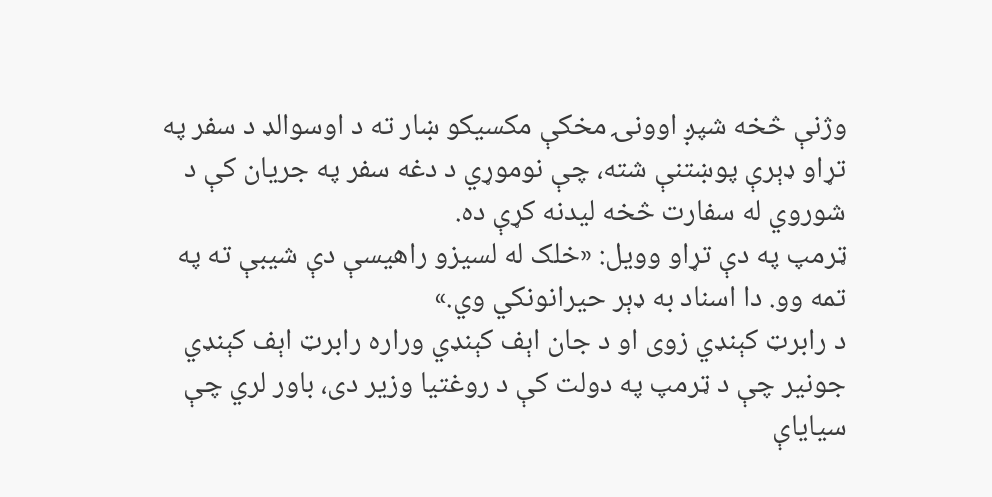وژنې څخه شپږ اوونۍ مخکې مکسیکو ښار ته د اوسوالډ د سفر په تړاو ډېرې پوښتنې شته، چې نوموړي د دغه سفر په جریان کې د شوروي له سفارت څخه لیدنه کړې ده.
ټرمپ په دې تړاو وویل: «خلک له لسیزو راهیسې دې شیبې ته په تمه وو. دا اسناد به ډېر حیرانونکي وي.»
د رابرټ کېنډي زوی او د جان اېف کېنډي وراره رابرټ اېف کېنډي جونیر چې د ټرمپ په دولت کې د روغتیا وزیر دی، باور لري چې سيایاې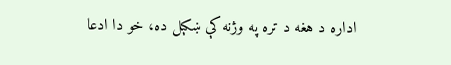اداره د هغه د تره په وژنه کې ښکېل ده، خو دا ادعا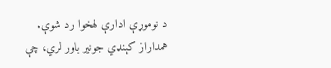د نوموړې ادارې لهخوا رد شوې.
همداراز کېنډي جونیر باور لري، چې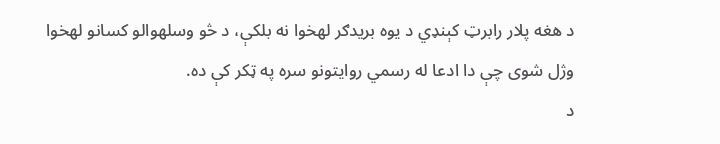د هغه پلار رابرټ کېنډي د یوه بریدګر لهخوا نه بلکې، د څو وسلهوالو کسانو لهخوا وژل شوی چې دا ادعا له رسمي روایتونو سره په ټکر کې ده.
د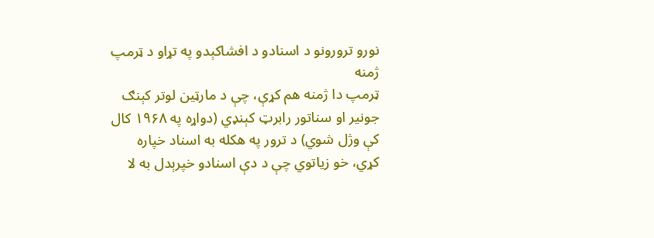نورو ترورونو د اسنادو د افشاکېدو په تړاو د ټرمپ ژمنه
ټرمپ دا ژمنه هم کړې، چې د مارټین لوتر کېنګ جونیر او سناتور رابرټ کېنډي (دواړه په ۱۹۶۸ کال کې وژل شوي) د ترور په هکله به اسناد خپاره کړي، خو زیاتوي چې د دې اسنادو خپرېدل به لا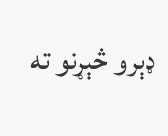ډېرو څېړنو ته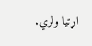اړتیا ولري.